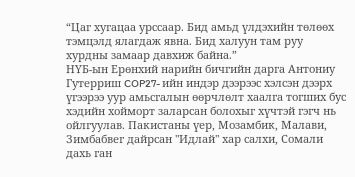“Цаг хугацаа урссаар. Бид амьд үлдэхийн төлөөх тэмцэлд ялагдаж явна. Бид халуун там руу хурдны замаар давхиж байна.”
НҮБ-ын Ерөнхий нарийн бичгийн дарга Антониу Гутерриш COP27- ийн индэр дээрээс хэлсэн дээрх үгээрээ уур амьсгалын өөрчлөлт хаалга тогших бус хэдийн хойморт заларсан болохыг хүчтэй гэгч нь ойлгуулав. Пакистаны үер, Мозамбик, Малави, Зимбабвег дайрсан "Идлай" хар салхи, Сомали дахь ган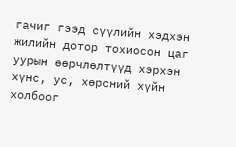гачиг гээд сүүлийн хэдхэн жилийн дотор тохиосон цаг уурын өөрчлөлтүүд хэрхэн хүнс, ус, хөрсний хүйн холбоог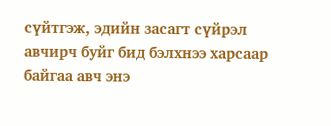сүйтгэж, эдийн засагт сүйрэл авчирч буйг бид бэлхнээ харсаар байгаа авч энэ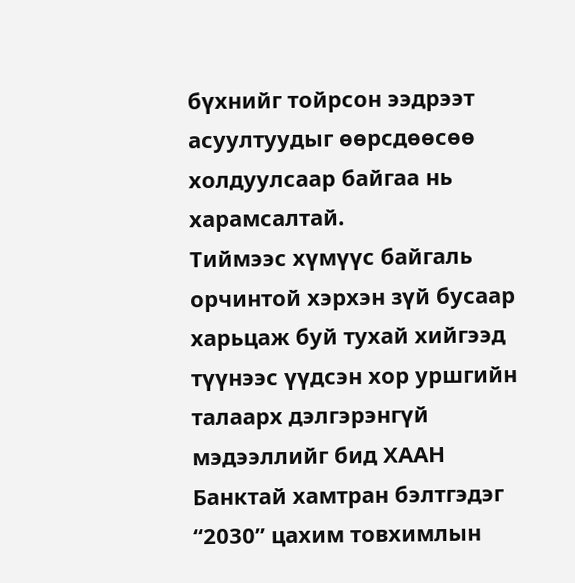бүхнийг тойрсон ээдрээт асуултуудыг өөрсдөөсөө холдуулсаар байгаа нь харамсалтай.
Тиймээс хүмүүс байгаль орчинтой хэрхэн зүй бусаар харьцаж буй тухай хийгээд түүнээс үүдсэн хор уршгийн талаарх дэлгэрэнгүй мэдээллийг бид ХААН Банктай хамтран бэлтгэдэг “2030” цахим товхимлын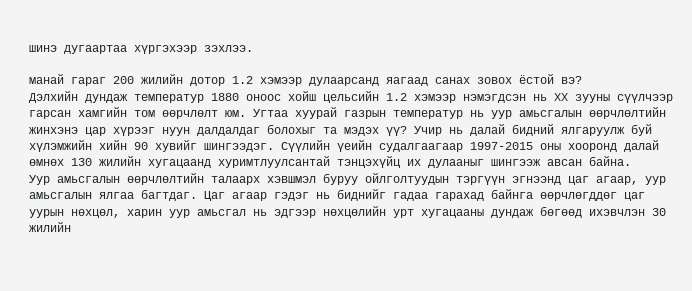шинэ дугаартаа хүргэхээр зэхлээ.

манай гараг 200 жилийн дотор 1.2 хэмээр дулаарсанд яагаад санах зовох ёстой вэ?
Дэлхийн дундаж температур 1880 оноос хойш цельсийн 1.2 хэмээр нэмэгдсэн нь XX зууны сүүлчээр гарсан хамгийн том өөрчлөлт юм. Угтаа хуурай газрын температур нь уур амьсгалын өөрчлөлтийн жинхэнэ цар хүрээг нуун далдалдаг болохыг та мэдэх үү? Учир нь далай бидний ялгаруулж буй хүлэмжийн хийн 90 хувийг шингээдэг. Сүүлийн үеийн судалгаагаар 1997-2015 оны хооронд далай өмнөх 130 жилийн хугацаанд хуримтлуулсантай тэнцэхүйц их дулааныг шингээж авсан байна.
Уур амьсгалын өөрчлөлтийн талаарх хэвшмэл буруу ойлголтуудын тэргүүн эгнээнд цаг агаар, уур амьсгалын ялгаа багтдаг. Цаг агаар гэдэг нь биднийг гадаа гарахад байнга өөрчлөгддөг цаг уурын нөхцөл, харин уур амьсгал нь эдгээр нөхцөлийн урт хугацааны дундаж бөгөөд ихэвчлэн 30 жилийн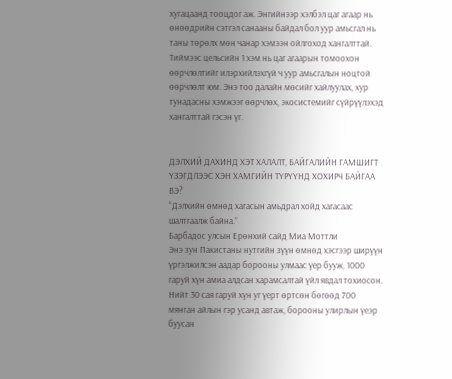хугацаанд тооцдог аж. Энгийнээр хэлбэл цаг агаар нь өнөөдрийн сэтгэл санааны байдал бол уур амьсгал нь таны төрөлх мөн чанар хэмээн ойлгоход хангалттай.
Тиймээс цельсийн 1 хэм нь цаг агаарын томоохон өөрчлөлтийг илэрхийлэхгүй ч уур амьсгалын ноцтой өөрчлөлт юм. Энэ тоо далайн мөсийг хайлуулах, хур тунадасны хэмжээг өөрчлөх, экосистемийг сүйрүүлэхэд хангалттай гэсэн үг.


ДЭЛХИЙ ДАХИНД ХЭТ ХАЛАЛТ, БАЙГАЛИЙН ГАМШИГТ ҮЗЭГДЛЭЭС ХЭН ХАМГИЙН ТҮРҮҮНД ХОХИРЧ БАЙГАА ВЭ?
“Дэлхийн өмнөд хагасын амьдрал хойд хагасаас шалтгаалж байна.”
Барбадос улсын Ерөнхий сайд Миа Моттли
Энэ зун Пакистаны нутгийн зүүн өмнөд хэсгээр ширүүн үргэлжилсэн аадар борооны улмаас үер бууж, 1000 гаруй хүн амиа алдсан харамсалтай үйл явдал тохиосон. Нийт 30 сая гаруй хүн уг үерт өртсөн бөгөөд 700 мянган айлын гэр усанд автаж, борооны улирлын үеэр буусан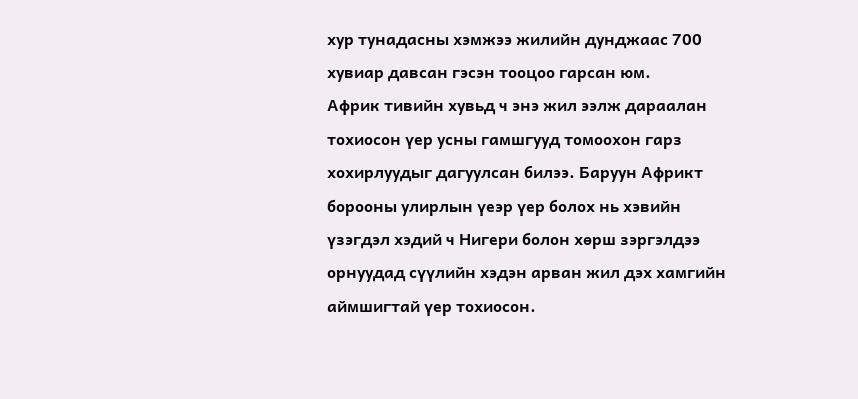хур тунадасны хэмжээ жилийн дунджаас 700 хувиар давсан гэсэн тооцоо гарсан юм.
Африк тивийн хувьд ч энэ жил ээлж дараалан тохиосон үер усны гамшгууд томоохон гарз хохирлуудыг дагуулсан билээ. Баруун Африкт борооны улирлын үеэр үер болох нь хэвийн үзэгдэл хэдий ч Нигери болон хөрш зэргэлдээ орнуудад сүүлийн хэдэн арван жил дэх хамгийн аймшигтай үер тохиосон.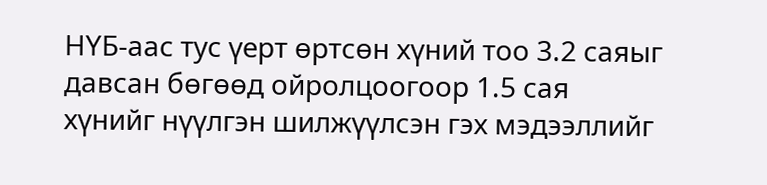НҮБ-аас тус үерт өртсөн хүний тоо 3.2 саяыг давсан бөгөөд ойролцоогоор 1.5 сая хүнийг нүүлгэн шилжүүлсэн гэх мэдээллийг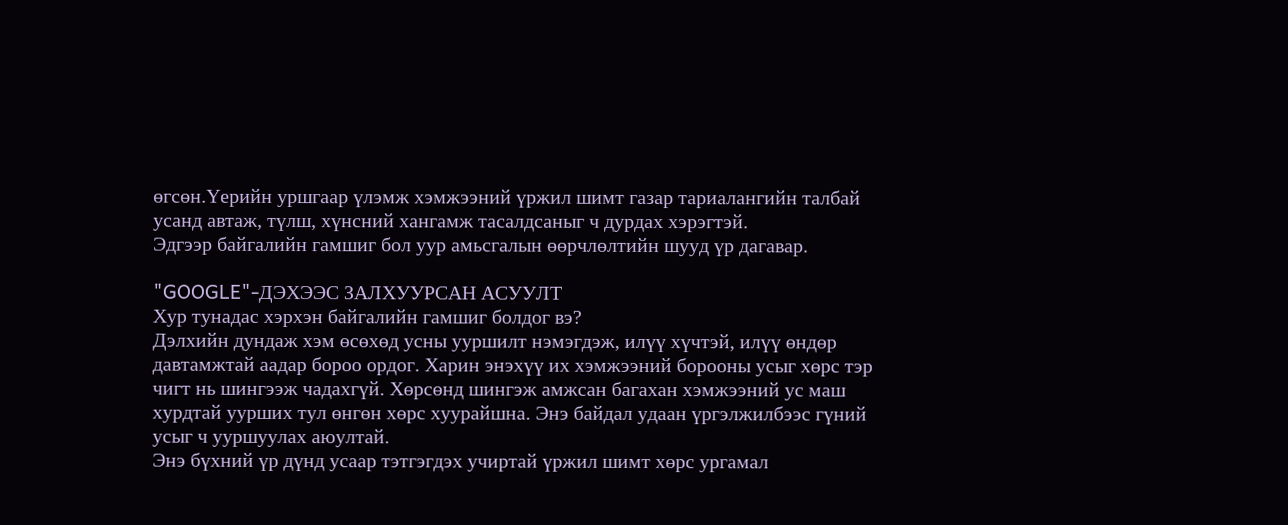өгсөн.Үерийн уршгаар үлэмж хэмжээний үржил шимт газар тариалангийн талбай усанд автаж, түлш, хүнсний хангамж тасалдсаныг ч дурдах хэрэгтэй.
Эдгээр байгалийн гамшиг бол уур амьсгалын өөрчлөлтийн шууд үр дагавар.

"GOOGLE"-ДЭХЭЭС ЗАЛХУУРСАН АСУУЛТ
Хур тунадас хэрхэн байгалийн гамшиг болдог вэ?
Дэлхийн дундаж хэм өсөхөд усны ууршилт нэмэгдэж, илүү хүчтэй, илүү өндөр давтамжтай аадар бороо ордог. Харин энэхүү их хэмжээний борооны усыг хөрс тэр чигт нь шингээж чадахгүй. Хөрсөнд шингэж амжсан багахан хэмжээний ус маш хурдтай уурших тул өнгөн хөрс хуурайшна. Энэ байдал удаан үргэлжилбээс гүний усыг ч ууршуулах аюултай.
Энэ бүхний үр дүнд усаар тэтгэгдэх учиртай үржил шимт хөрс ургамал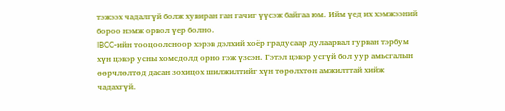тэжээх чадалгүй болж хувиран ган гачиг үүсэж байгаа юм. Ийм үед их хэмжээний бороо нэмж орвол үер болно.
IBCC-ийн тооцоолсноор хэрэв дэлхий хоёр градусаар дулаарвал гурван тэрбум хүн цэвэр усны хомсдолд орно гэж үзсэн. Гэтэл цэвэр усгүй бол уур амьсгалын өөрчлөлтөд дасан зохицох шилжилтийг хүн төрөлхтөн амжилттай хийж чадахгүй.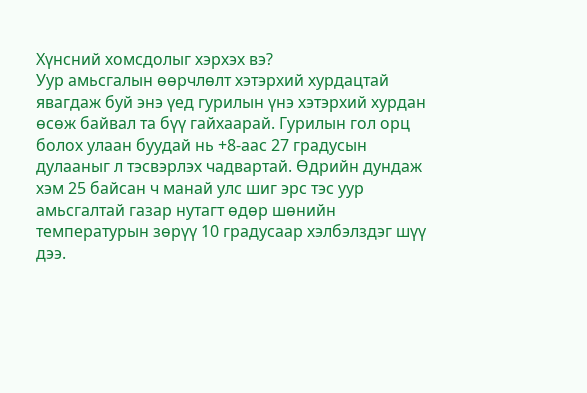Хүнсний хомсдолыг хэрхэх вэ?
Уур амьсгалын өөрчлөлт хэтэрхий хурдацтай явагдаж буй энэ үед гурилын үнэ хэтэрхий хурдан өсөж байвал та бүү гайхаарай. Гурилын гол орц болох улаан буудай нь +8-аас 27 градусын дулааныг л тэсвэрлэх чадвартай. Өдрийн дундаж хэм 25 байсан ч манай улс шиг эрс тэс уур амьсгалтай газар нутагт өдөр шөнийн температурын зөрүү 10 градусаар хэлбэлздэг шүү дээ.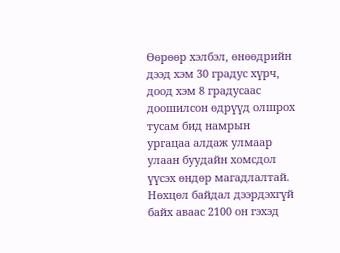Өөрөөр хэлбэл, өнөөдрийн дээд хэм 30 градус хүрч, доод хэм 8 градусаас доошилсон өдрүүд олшрох тусам бид намрын ургацаа алдаж улмаар улаан буудайн хомсдол үүсэх өндөр магадлалтай. Нөхцөл байдал дээрдэхгүй байх аваас 2100 он гэхэд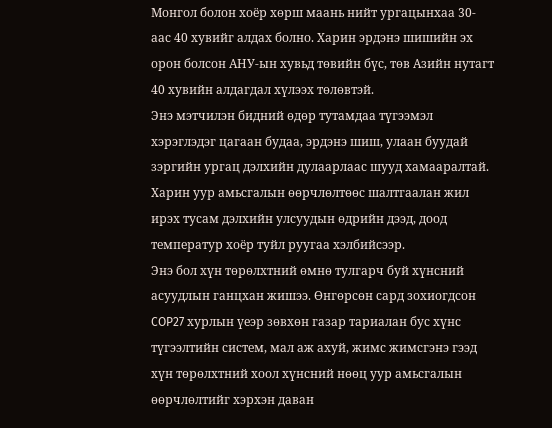Монгол болон хоёр хөрш маань нийт ургацынхаа 30-аас 40 хувийг алдах болно. Харин эрдэнэ шишийн эх орон болсон АНУ-ын хувьд төвийн бүс, төв Азийн нутагт 40 хувийн алдагдал хүлээх төлөвтэй.
Энэ мэтчилэн бидний өдөр тутамдаа түгээмэл хэрэглэдэг цагаан будаа, эрдэнэ шиш, улаан буудай зэргийн ургац дэлхийн дулаарлаас шууд хамааралтай. Харин уур амьсгалын өөрчлөлтөөс шалтгаалан жил ирэх тусам дэлхийн улсуудын өдрийн дээд, доод температур хоёр туйл руугаа хэлбийсээр.
Энэ бол хүн төрөлхтний өмнө тулгарч буй хүнсний асуудлын ганцхан жишээ. Өнгөрсөн сард зохиогдсон COP27 хурлын үеэр зөвхөн газар тариалан бус хүнс түгээлтийн систем, мал аж ахуй, жимс жимсгэнэ гээд хүн төрөлхтний хоол хүнсний нөөц уур амьсгалын өөрчлөлтийг хэрхэн даван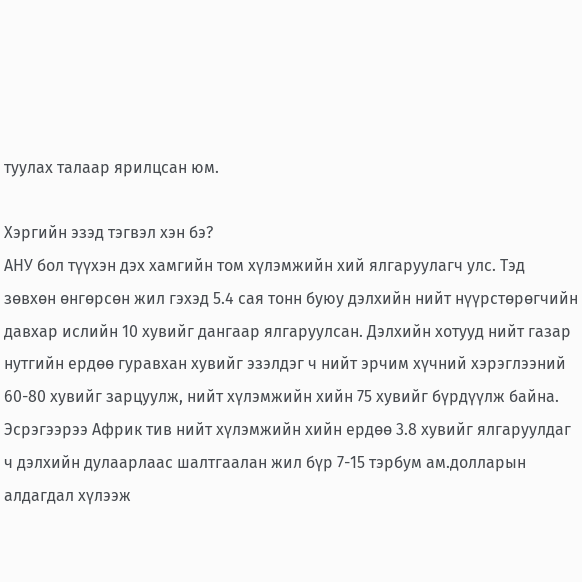туулах талаар ярилцсан юм.

Хэргийн эзэд тэгвэл хэн бэ?
АНУ бол түүхэн дэх хамгийн том хүлэмжийн хий ялгаруулагч улс. Тэд зөвхөн өнгөрсөн жил гэхэд 5.4 сая тонн буюу дэлхийн нийт нүүрстөрөгчийн давхар ислийн 10 хувийг дангаар ялгаруулсан. Дэлхийн хотууд нийт газар нутгийн ердөө гуравхан хувийг эзэлдэг ч нийт эрчим хүчний хэрэглээний 60-80 хувийг зарцуулж, нийт хүлэмжийн хийн 75 хувийг бүрдүүлж байна.
Эсрэгээрээ Африк тив нийт хүлэмжийн хийн ердөө 3.8 хувийг ялгаруулдаг ч дэлхийн дулаарлаас шалтгаалан жил бүр 7-15 тэрбум ам.долларын алдагдал хүлээж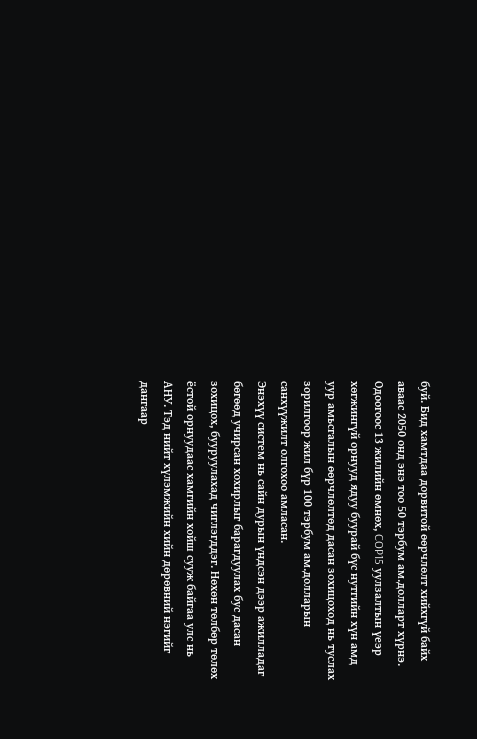буй. Бид хамтдаа дорвитой өөрчлөлт хийхгүй байх аваас 2050 онд энэ тоо 50 тэрбум ам.долларт хүрнэ.
Одоогоос 13 жилийн өмнөх, COP15 уулзалтын үеэр хөгжингүй орнууд ядуу буурай бүс нутгийн хүн амд уур амьсгалын өөрчлөлтөд дасан зохицоход нь туслах зорилгоор жил бүр 100 тэрбум ам.долларын санхүүжилт олгохоо амласан.
Энэхүү систем нь сайн дурын үндсэн дээр ажилладаг бөгөөд учирсан хохирлыг барагдуулах бус дасан зохицох, бууруулахад чиглэгддэг. Нөхөн төлбөр төлөх ёстой орнуудаас хамгийн хойш сууж байгаа улс нь АНУ. Тэд нийт хүлэмжийн хийн дөрөвний нэгийг дангаар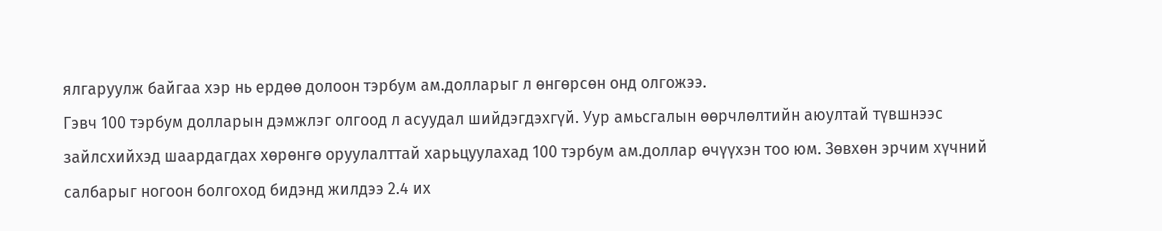ялгаруулж байгаа хэр нь ердөө долоон тэрбум ам.долларыг л өнгөрсөн онд олгожээ.
Гэвч 100 тэрбум долларын дэмжлэг олгоод л асуудал шийдэгдэхгүй. Уур амьсгалын өөрчлөлтийн аюултай түвшнээс зайлсхийхэд шаардагдах хөрөнгө оруулалттай харьцуулахад 100 тэрбум ам.доллар өчүүхэн тоо юм. Зөвхөн эрчим хүчний салбарыг ногоон болгоход бидэнд жилдээ 2.4 их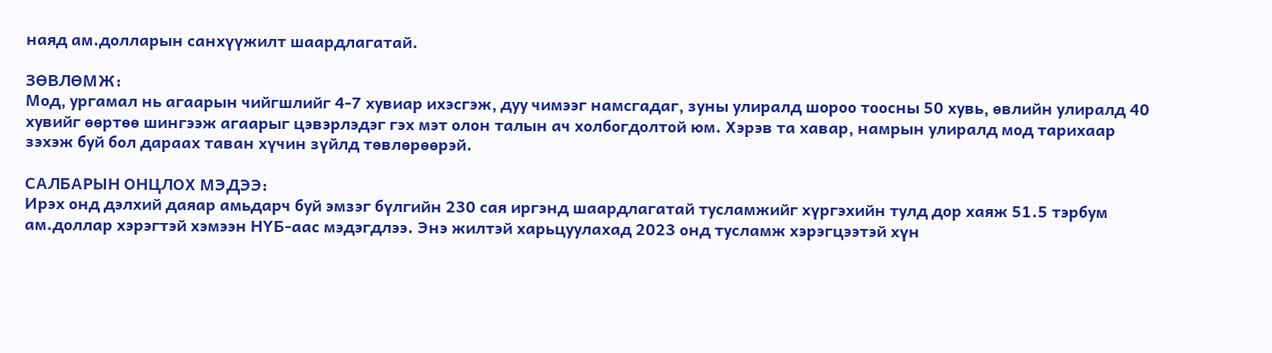наяд ам.долларын санхүүжилт шаардлагатай.

ЗӨВЛӨМЖ:
Мод, ургамал нь агаарын чийгшлийг 4-7 хувиар ихэсгэж, дуу чимээг намсгадаг, зуны улиралд шороо тоосны 50 хувь, өвлийн улиралд 40 хувийг өөртөө шингээж агаарыг цэвэрлэдэг гэх мэт олон талын ач холбогдолтой юм. Хэрэв та хавар, намрын улиралд мод тарихаар зэхэж буй бол дараах таван хүчин зүйлд төвлөрөөрэй.

САЛБАРЫН ОНЦЛОХ МЭДЭЭ:
Ирэх онд дэлхий даяар амьдарч буй эмзэг бүлгийн 230 сая иргэнд шаардлагатай тусламжийг хүргэхийн тулд дор хаяж 51.5 тэрбум ам.доллар хэрэгтэй хэмээн НҮБ-аас мэдэгдлээ. Энэ жилтэй харьцуулахад 2023 онд тусламж хэрэгцээтэй хүн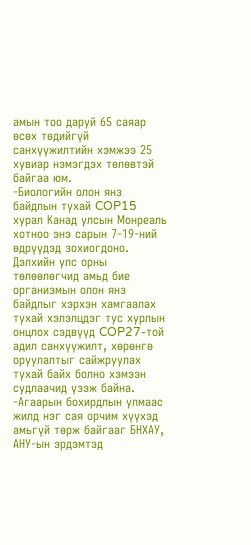амын тоо даруй 65 саяар өсөх төдийгүй санхүүжилтийн хэмжээ 25 хувиар нэмэгдэх төлөвтэй байгаа юм.
-Биологийн олон янз байдлын тухай COP15 хурал Канад улсын Монреаль хотноо энэ сарын 7-19-ний өдрүүдэд зохиогдоно. Дэлхийн улс орны төлөөлөгчид амьд бие организмын олон янз байдлыг хэрхэн хамгаалах тухай хэлэлцдэг тус хурлын онцлох сэдвүүд COP27-той адил санхүүжилт, хөрөнгө оруулалтыг сайжруулах тухай байх болно хэмээн судлаачид үзэж байна.
-Агаарын бохирдлын улмаас жилд нэг сая орчим хүүхэд амьгүй төрж байгааг БНХАУ, АНУ-ын эрдэмтэд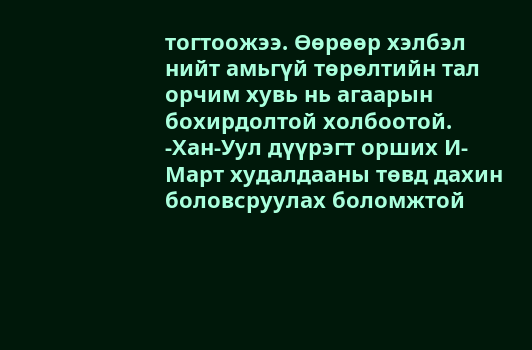тогтоожээ. Өөрөөр хэлбэл нийт амьгүй төрөлтийн тал орчим хувь нь агаарын бохирдолтой холбоотой.
-Хан-Уул дүүрэгт орших И-Март худалдааны төвд дахин боловсруулах боломжтой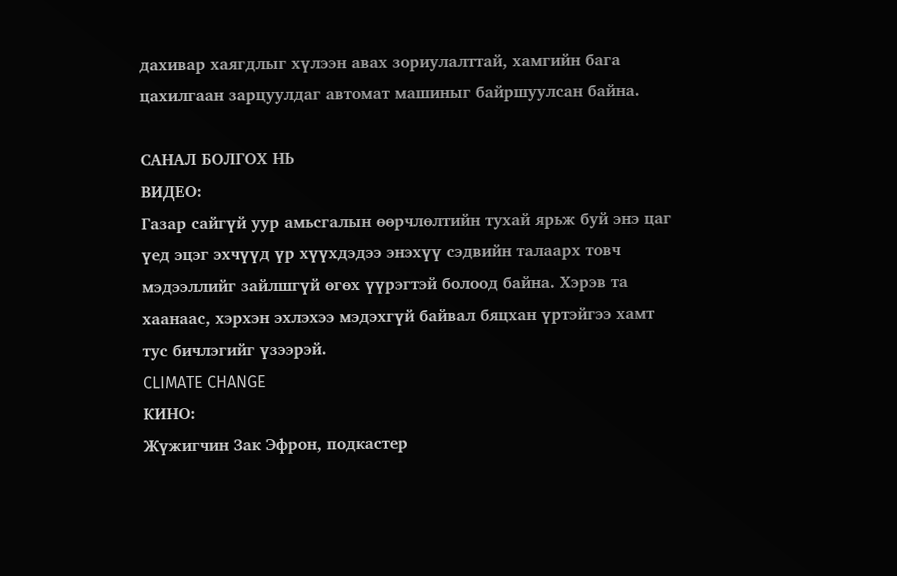дахивар хаягдлыг хүлээн авах зориулалттай, хамгийн бага цахилгаан зарцуулдаг автомат машиныг байршуулсан байна.

САНАЛ БОЛГОХ НЬ
ВИДЕО:
Газар сайгүй уур амьсгалын өөрчлөлтийн тухай ярьж буй энэ цаг үед эцэг эхчүүд үр хүүхдэдээ энэхүү сэдвийн талаарх товч мэдээллийг зайлшгүй өгөх үүрэгтэй болоод байна. Хэрэв та хаанаас, хэрхэн эхлэхээ мэдэхгүй байвал бяцхан үртэйгээ хамт тус бичлэгийг үзээрэй.
CLIMATE CHANGE
КИНО:
Жүжигчин Зак Эфрон, подкастер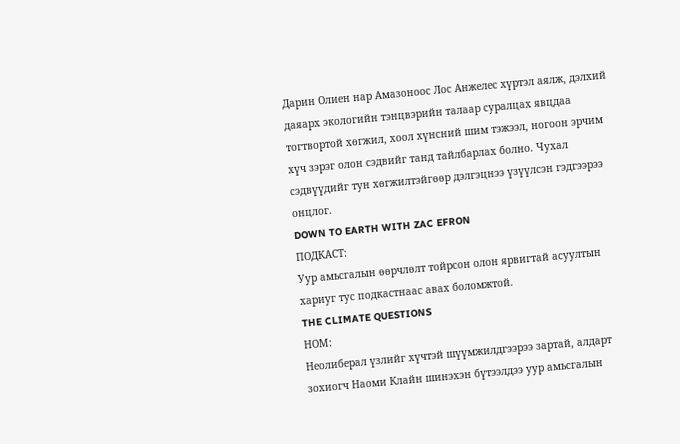Дарин Олиен нар Амазоноос Лос Анжелес хүртэл аялж, дэлхий даяарх экологийн тэнцвэрийн талаар суралцах явцдаа тогтвортой хөгжил, хоол хүнсний шим тэжээл, ногоон эрчим хүч зэрэг олон сэдвийг танд тайлбарлах болно. Чухал сэдвүүдийг тун хөгжилтэйгөөр дэлгэцнээ үзүүлсэн гэдгээрээ онцлог.
DOWN TO EARTH WITH ZAC EFRON
ПОДКАСТ:
Уур амьсгалын өөрчлөлт тойрсон олон ярвигтай асуултын хариуг тус подкастнаас авах боломжтой.
THE CLIMATE QUESTIONS
НОМ:
Неолиберал үзлийг хүчтэй шүүмжилдгээрээ зартай, алдарт зохиогч Наоми Клайн шинэхэн бүтээлдээ уур амьсгалын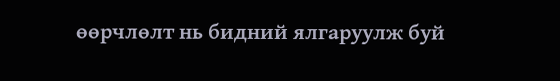өөрчлөлт нь бидний ялгаруулж буй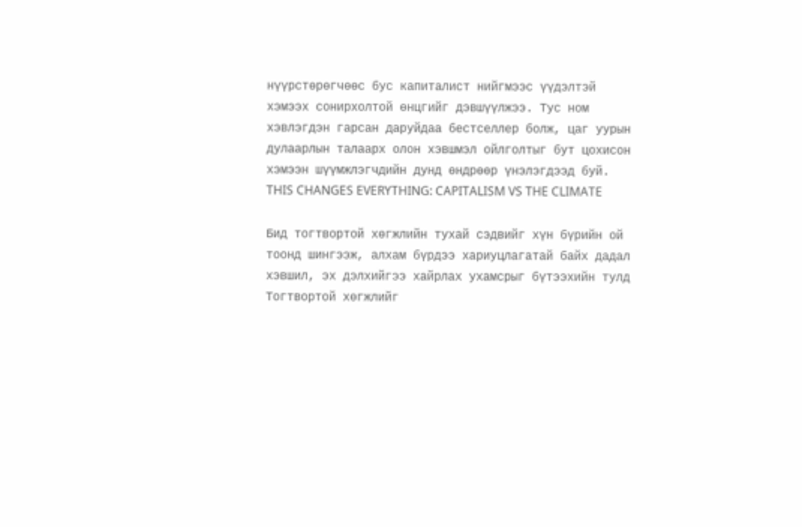нүүрстөрөгчөөс бус капиталист нийгмээс үүдэлтэй хэмээх сонирхолтой өнцгийг дэвшүүлжээ. Тус ном хэвлэгдэн гарсан даруйдаа бестселлер болж, цаг уурын дулаарлын талаарх олон хэвшмэл ойлголтыг бут цохисон хэмээн шүүмжлэгчдийн дунд өндрөөр үнэлэгдээд буй.
THIS CHANGES EVERYTHING: CAPITALISM VS THE CLIMATE

Бид тогтвортой хөгжлийн тухай сэдвийг хүн бүрийн ой тоонд шингээж, алхам бүрдээ хариуцлагатай байх дадал хэвшил, эх дэлхийгээ хайрлах ухамсрыг бүтээхийн тулд Тогтвортой хөгжлийг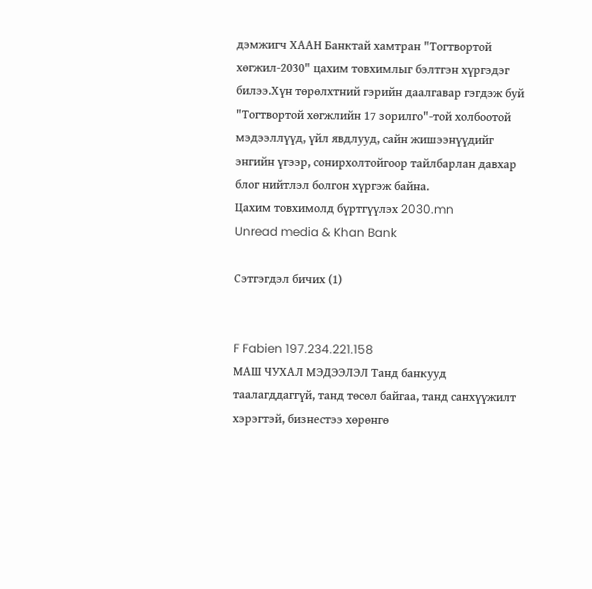дэмжигч ХААН Банктай хамтран "Тогтвортой хөгжил-2030" цахим товхимлыг бэлтгэн хүргэдэг билээ.Хүн төрөлхтний гэрийн даалгавар гэгдэж буй "Тогтвортой хөгжлийн 17 зорилго"-той холбоотой мэдээллүүд, үйл явдлууд, сайн жишээнүүдийг энгийн үгээр, сонирхолтойгоор тайлбарлан давхар блог нийтлэл болгон хүргэж байна.
Цахим товхимолд бүртгүүлэх 2030.mn
Unread media & Khan Bank

Сэтгэгдэл бичих (1)


F Fabien 197.234.221.158
МАШ ЧУХАЛ МЭДЭЭЛЭЛ Танд банкууд таалагддаггүй, танд төсөл байгаа, танд санхүүжилт хэрэгтэй, бизнестээ хөрөнгө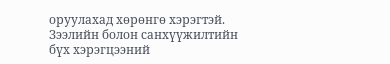оруулахад хөрөнгө хэрэгтэй. Зээлийн болон санхүүжилтийн бүх хэрэгцээний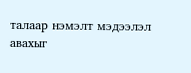талаар нэмэлт мэдээлэл авахыг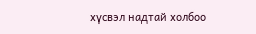хүсвэл надтай холбоо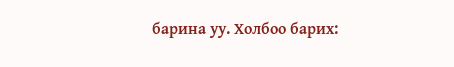барина уу. Холбоо барих: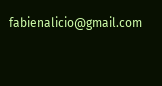fabienalicio@gmail.com